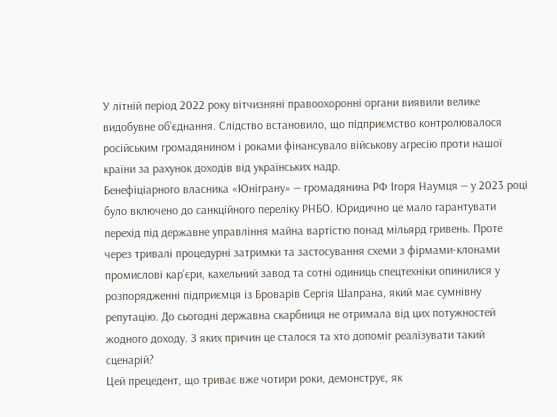У літній період 2022 року вітчизняні правоохоронні органи виявили велике видобувне об’єднання. Слідство встановило, що підприємство контролювалося російським громадянином і роками фінансувало військову агресію проти нашої країни за рахунок доходів від українських надр.
Бенефіціарного власника «Юніграну» — громадянина РФ Ігоря Наумця — у 2023 році було включено до санкційного переліку РНБО. Юридично це мало гарантувати перехід під державне управління майна вартістю понад мільярд гривень. Проте через тривалі процедурні затримки та застосування схеми з фірмами-клонами промислові кар’єри, кахельний завод та сотні одиниць спецтехніки опинилися у розпорядженні підприємця із Броварів Сергія Шапрана, який має сумнівну репутацію. До сьогодні державна скарбниця не отримала від цих потужностей жодного доходу. З яких причин це сталося та хто допоміг реалізувати такий сценарій?
Цей прецедент, що триває вже чотири роки, демонструє, як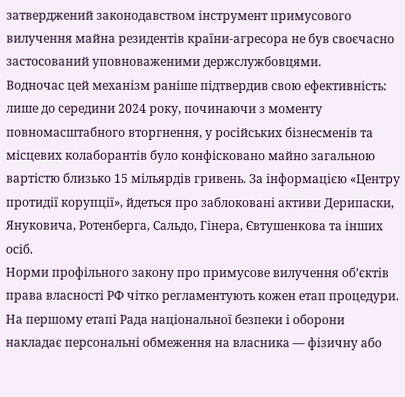затверджений законодавством інструмент примусового вилучення майна резидентів країни-агресора не був своєчасно застосований уповноваженими держслужбовцями.
Водночас цей механізм раніше підтвердив свою ефективність: лише до середини 2024 року, починаючи з моменту повномасштабного вторгнення, у російських бізнесменів та місцевих колаборантів було конфісковано майно загальною вартістю близько 15 мільярдів гривень. За інформацією «Центру протидії корупції», йдеться про заблоковані активи Дерипаски, Януковича, Ротенберга, Сальдо, Гінера, Євтушенкова та інших осіб.
Норми профільного закону про примусове вилучення об’єктів права власності РФ чітко регламентують кожен етап процедури.
На першому етапі Рада національної безпеки і оборони накладає персональні обмеження на власника — фізичну або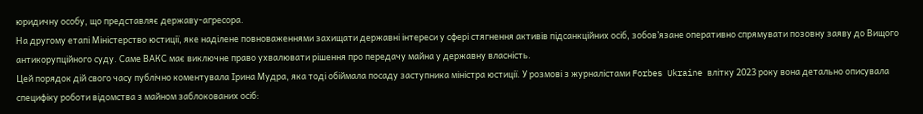юридичну особу, що представляє державу-агресора.
На другому етапі Міністерство юстиції, яке наділене повноваженнями захищати державні інтереси у сфері стягнення активів підсанкційних осіб, зобов’язане оперативно спрямувати позовну заяву до Вищого антикорупційного суду. Саме ВАКС має виключне право ухвалювати рішення про передачу майна у державну власність.
Цей порядок дій свого часу публічно коментувала Ірина Мудра, яка тоді обіймала посаду заступника міністра юстиції. У розмові з журналістами Forbes Ukraine влітку 2023 року вона детально описувала специфіку роботи відомства з майном заблокованих осіб: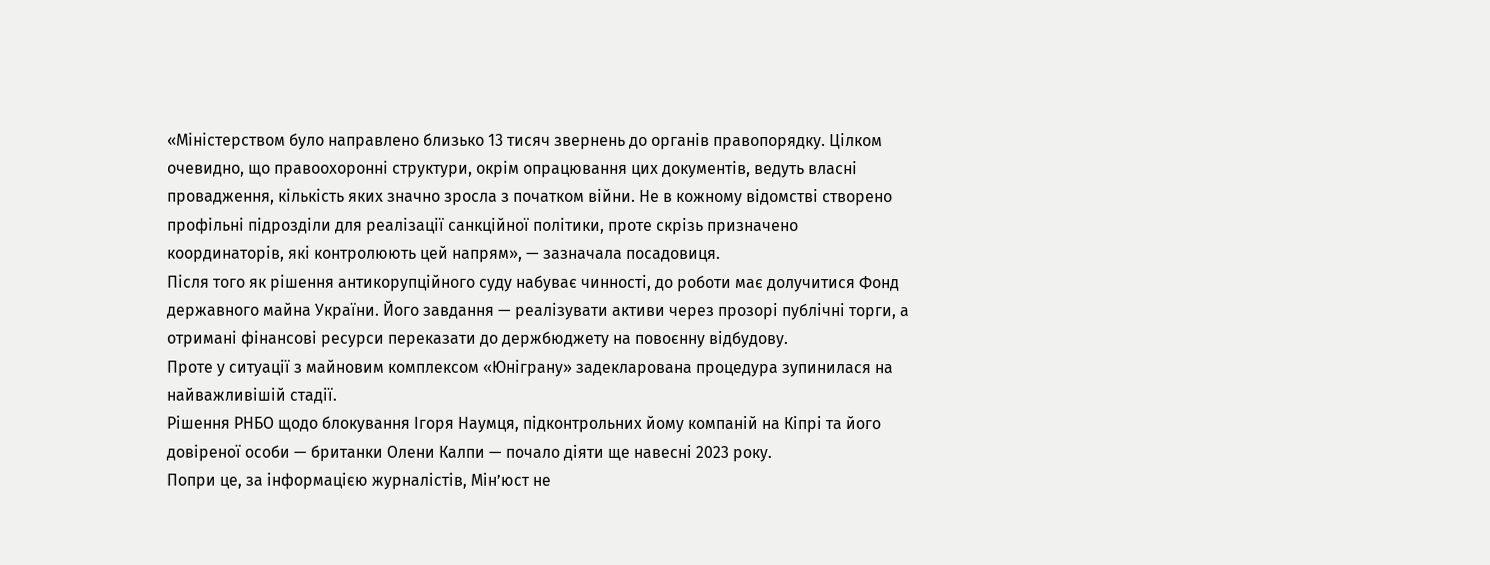«Міністерством було направлено близько 13 тисяч звернень до органів правопорядку. Цілком очевидно, що правоохоронні структури, окрім опрацювання цих документів, ведуть власні провадження, кількість яких значно зросла з початком війни. Не в кожному відомстві створено профільні підрозділи для реалізації санкційної політики, проте скрізь призначено координаторів, які контролюють цей напрям», — зазначала посадовиця.
Після того як рішення антикорупційного суду набуває чинності, до роботи має долучитися Фонд державного майна України. Його завдання — реалізувати активи через прозорі публічні торги, а отримані фінансові ресурси переказати до держбюджету на повоєнну відбудову.
Проте у ситуації з майновим комплексом «Юніграну» задекларована процедура зупинилася на найважливішій стадії.
Рішення РНБО щодо блокування Ігоря Наумця, підконтрольних йому компаній на Кіпрі та його довіреної особи — британки Олени Калпи — почало діяти ще навесні 2023 року.
Попри це, за інформацією журналістів, Мін’юст не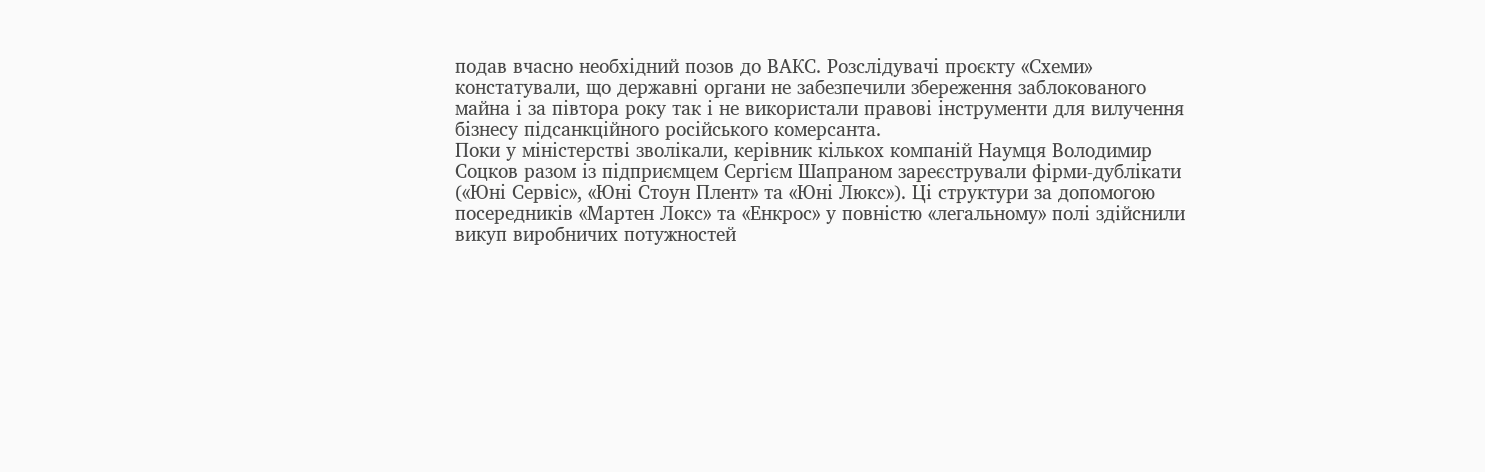подав вчасно необхідний позов до ВАКС. Розслідувачі проєкту «Схеми» констатували, що державні органи не забезпечили збереження заблокованого майна і за півтора року так і не використали правові інструменти для вилучення бізнесу підсанкційного російського комерсанта.
Поки у міністерстві зволікали, керівник кількох компаній Наумця Володимир Соцков разом із підприємцем Сергієм Шапраном зареєстрували фірми-дублікати («Юні Сервіс», «Юні Стоун Плент» та «Юні Люкс»). Ці структури за допомогою посередників «Мартен Локс» та «Енкрос» у повністю «легальному» полі здійснили викуп виробничих потужностей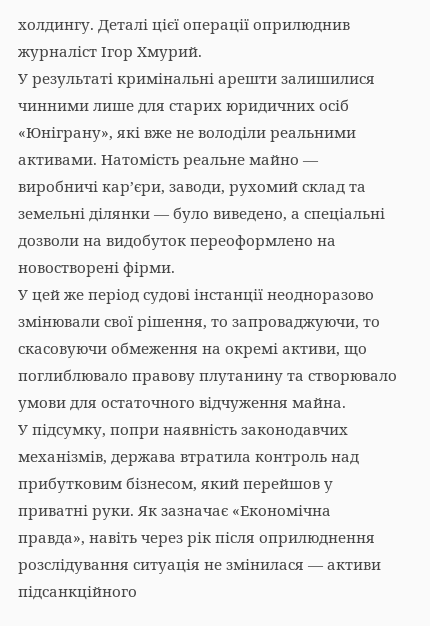холдингу. Деталі цієї операції оприлюднив журналіст Ігор Хмурий.
У результаті кримінальні арешти залишилися чинними лише для старих юридичних осіб «Юніграну», які вже не володіли реальними активами. Натомість реальне майно — виробничі кар’єри, заводи, рухомий склад та земельні ділянки — було виведено, а спеціальні дозволи на видобуток переоформлено на новостворені фірми.
У цей же період судові інстанції неодноразово змінювали свої рішення, то запроваджуючи, то скасовуючи обмеження на окремі активи, що поглиблювало правову плутанину та створювало умови для остаточного відчуження майна.
У підсумку, попри наявність законодавчих механізмів, держава втратила контроль над прибутковим бізнесом, який перейшов у приватні руки. Як зазначає «Економічна правда», навіть через рік після оприлюднення розслідування ситуація не змінилася — активи підсанкційного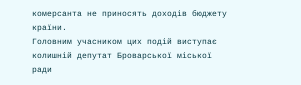комерсанта не приносять доходів бюджету країни.
Головним учасником цих подій виступає колишній депутат Броварської міської ради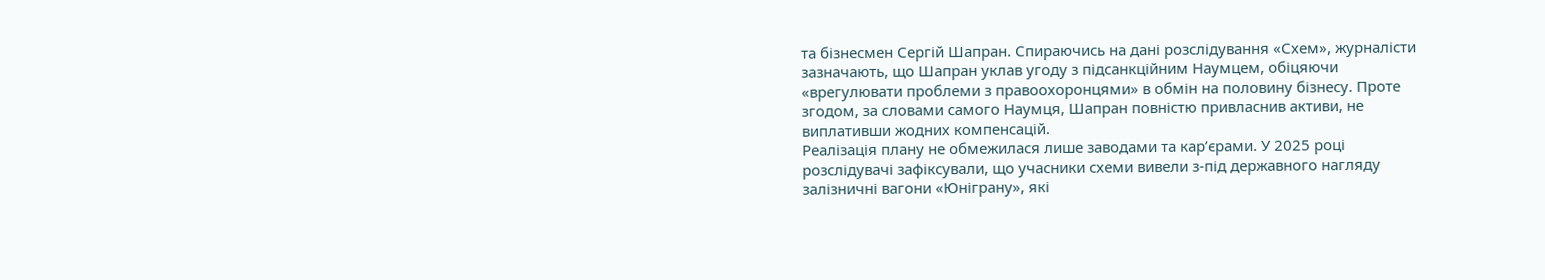та бізнесмен Сергій Шапран. Спираючись на дані розслідування «Схем», журналісти зазначають, що Шапран уклав угоду з підсанкційним Наумцем, обіцяючи «врегулювати проблеми з правоохоронцями» в обмін на половину бізнесу. Проте згодом, за словами самого Наумця, Шапран повністю привласнив активи, не виплативши жодних компенсацій.
Реалізація плану не обмежилася лише заводами та кар’єрами. У 2025 році розслідувачі зафіксували, що учасники схеми вивели з-під державного нагляду залізничні вагони «Юніграну», які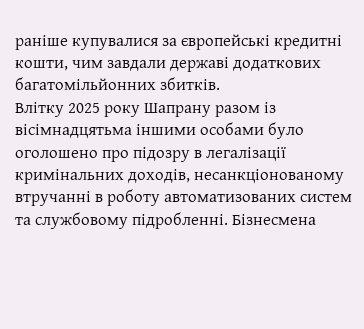раніше купувалися за європейські кредитні кошти, чим завдали державі додаткових багатомільйонних збитків.
Влітку 2025 року Шапрану разом із вісімнадцятьма іншими особами було оголошено про підозру в легалізації кримінальних доходів, несанкціонованому втручанні в роботу автоматизованих систем та службовому підробленні. Бізнесмена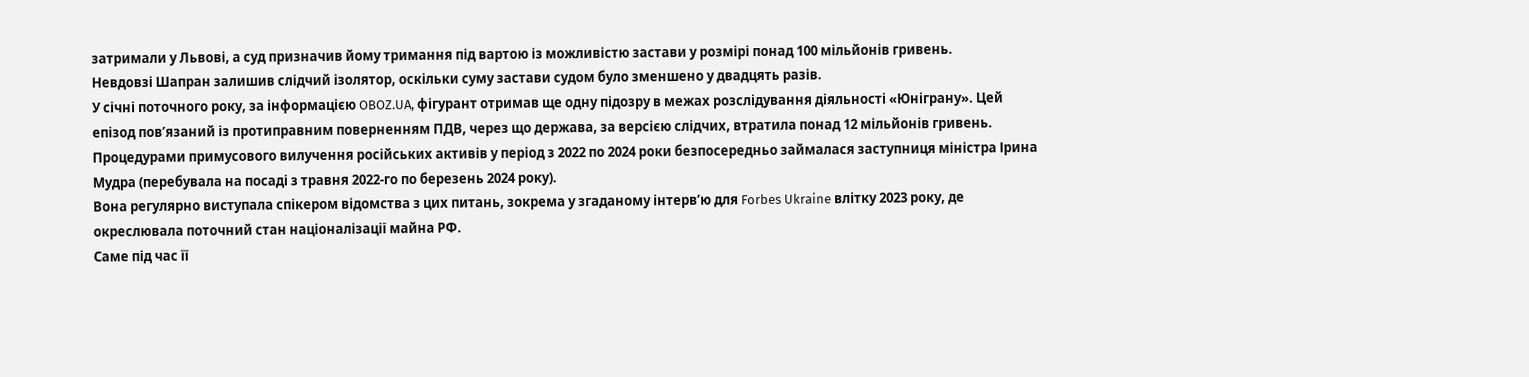затримали у Львові, а суд призначив йому тримання під вартою із можливістю застави у розмірі понад 100 мільйонів гривень.
Невдовзі Шапран залишив слідчий ізолятор, оскільки суму застави судом було зменшено у двадцять разів.
У січні поточного року, за інформацією OBOZ.UA, фігурант отримав ще одну підозру в межах розслідування діяльності «Юніграну». Цей епізод пов’язаний із протиправним поверненням ПДВ, через що держава, за версією слідчих, втратила понад 12 мільйонів гривень.
Процедурами примусового вилучення російських активів у період з 2022 по 2024 роки безпосередньо займалася заступниця міністра Ірина Мудра (перебувала на посаді з травня 2022-го по березень 2024 року).
Вона регулярно виступала спікером відомства з цих питань, зокрема у згаданому інтерв’ю для Forbes Ukraine влітку 2023 року, де окреслювала поточний стан націоналізації майна РФ.
Саме під час її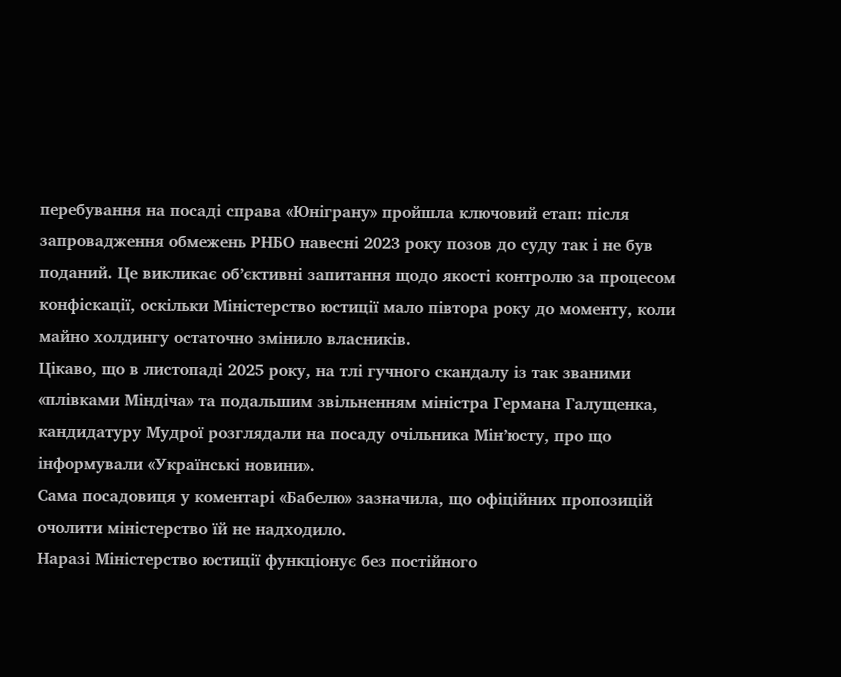перебування на посаді справа «Юніграну» пройшла ключовий етап: після запровадження обмежень РНБО навесні 2023 року позов до суду так і не був поданий. Це викликає об’єктивні запитання щодо якості контролю за процесом конфіскації, оскільки Міністерство юстиції мало півтора року до моменту, коли майно холдингу остаточно змінило власників.
Цікаво, що в листопаді 2025 року, на тлі гучного скандалу із так званими «плівками Міндіча» та подальшим звільненням міністра Германа Галущенка, кандидатуру Мудрої розглядали на посаду очільника Мін’юсту, про що інформували «Українські новини».
Сама посадовиця у коментарі «Бабелю» зазначила, що офіційних пропозицій очолити міністерство їй не надходило.
Наразі Міністерство юстиції функціонує без постійного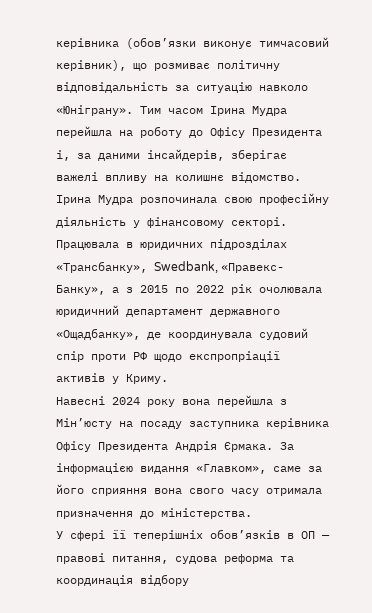керівника (обов’язки виконує тимчасовий керівник), що розмиває політичну відповідальність за ситуацію навколо «Юніграну». Тим часом Ірина Мудра перейшла на роботу до Офісу Президента і, за даними інсайдерів, зберігає важелі впливу на колишнє відомство.
Ірина Мудра розпочинала свою професійну діяльність у фінансовому секторі. Працювала в юридичних підрозділах «Трансбанку», Swedbank, «Правекс-Банку», а з 2015 по 2022 рік очолювала юридичний департамент державного «Ощадбанку», де координувала судовий спір проти РФ щодо експропріації активів у Криму.
Навесні 2024 року вона перейшла з Мін’юсту на посаду заступника керівника Офісу Президента Андрія Єрмака. За інформацією видання «Главком», саме за його сприяння вона свого часу отримала призначення до міністерства.
У сфері її теперішніх обов’язків в ОП — правові питання, судова реформа та координація відбору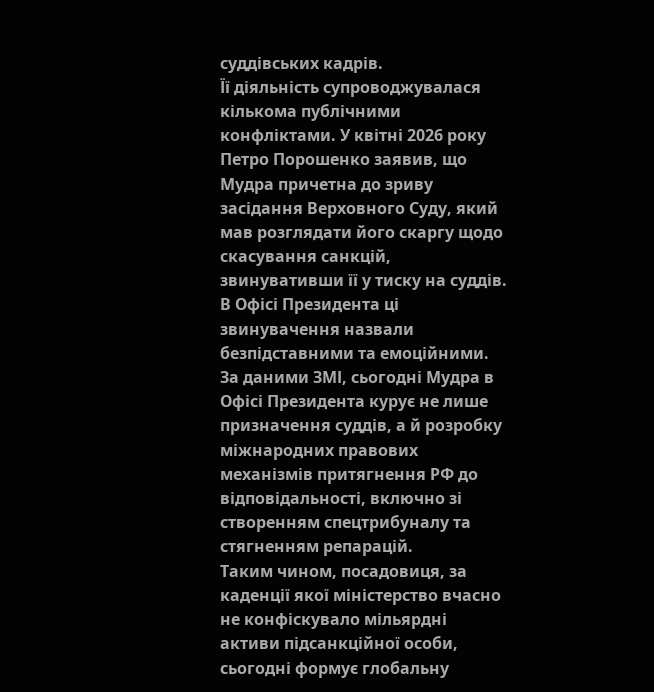суддівських кадрів.
Її діяльність супроводжувалася кількома публічними конфліктами. У квітні 2026 року Петро Порошенко заявив, що Мудра причетна до зриву засідання Верховного Суду, який мав розглядати його скаргу щодо скасування санкцій, звинувативши її у тиску на суддів. В Офісі Президента ці звинувачення назвали безпідставними та емоційними.
За даними ЗМІ, сьогодні Мудра в Офісі Президента курує не лише призначення суддів, а й розробку міжнародних правових механізмів притягнення РФ до відповідальності, включно зі створенням спецтрибуналу та стягненням репарацій.
Таким чином, посадовиця, за каденції якої міністерство вчасно не конфіскувало мільярдні активи підсанкційної особи, сьогодні формує глобальну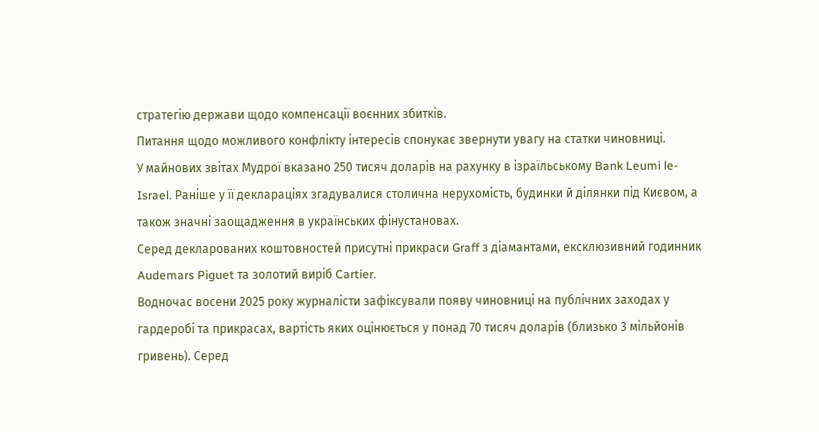стратегію держави щодо компенсації воєнних збитків.
Питання щодо можливого конфлікту інтересів спонукає звернути увагу на статки чиновниці.
У майнових звітах Мудрої вказано 250 тисяч доларів на рахунку в ізраїльському Bank Leumi le-Israel. Раніше у її деклараціях згадувалися столична нерухомість, будинки й ділянки під Києвом, а також значні заощадження в українських фінустановах.
Серед декларованих коштовностей присутні прикраси Graff з діамантами, ексклюзивний годинник Audemars Piguet та золотий виріб Cartier.
Водночас восени 2025 року журналісти зафіксували появу чиновниці на публічних заходах у гардеробі та прикрасах, вартість яких оцінюється у понад 70 тисяч доларів (близько 3 мільйонів гривень). Серед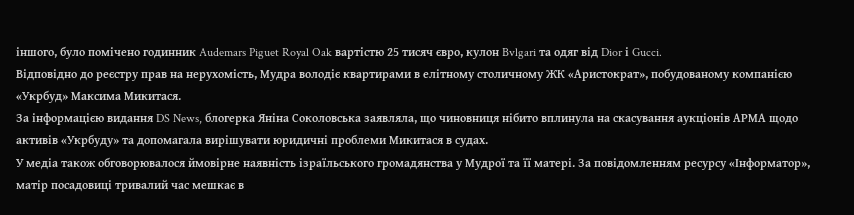іншого, було помічено годинник Audemars Piguet Royal Oak вартістю 25 тисяч євро, кулон Bvlgari та одяг від Dior і Gucci.
Відповідно до реєстру прав на нерухомість, Мудра володіє квартирами в елітному столичному ЖК «Аристократ», побудованому компанією «Укрбуд» Максима Микитася.
За інформацією видання DS News, блогерка Яніна Соколовська заявляла, що чиновниця нібито вплинула на скасування аукціонів АРМА щодо активів «Укрбуду» та допомагала вирішувати юридичні проблеми Микитася в судах.
У медіа також обговорювалося ймовірне наявність ізраїльського громадянства у Мудрої та її матері. За повідомленням ресурсу «Інформатор», матір посадовиці тривалий час мешкає в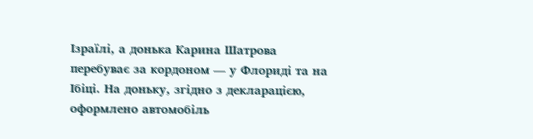Ізраїлі, а донька Карина Шатрова перебуває за кордоном — у Флориді та на Ібіці. На доньку, згідно з декларацією, оформлено автомобіль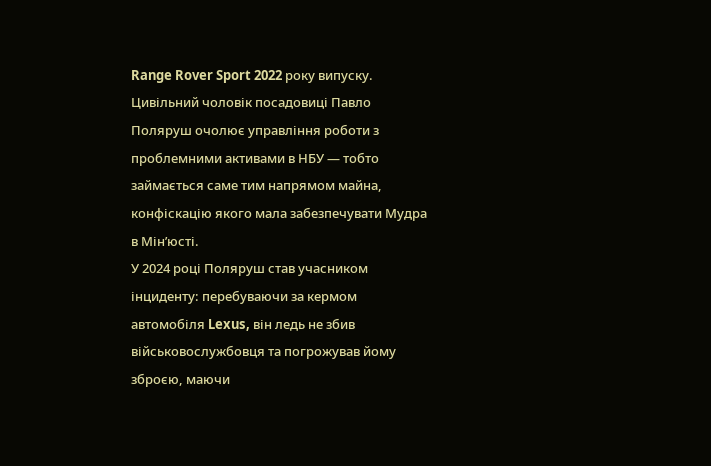Range Rover Sport 2022 року випуску.
Цивільний чоловік посадовиці Павло Поляруш очолює управління роботи з проблемними активами в НБУ — тобто займається саме тим напрямом майна, конфіскацію якого мала забезпечувати Мудра в Мін’юсті.
У 2024 році Поляруш став учасником інциденту: перебуваючи за кермом автомобіля Lexus, він ледь не збив військовослужбовця та погрожував йому зброєю, маючи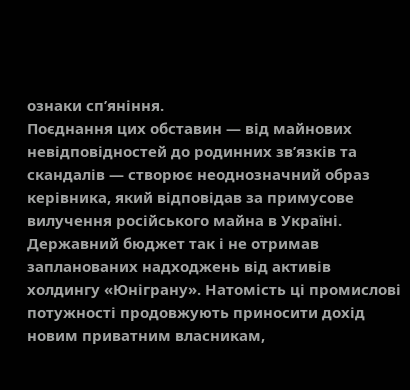ознаки сп’яніння.
Поєднання цих обставин — від майнових невідповідностей до родинних зв’язків та скандалів — створює неоднозначний образ керівника, який відповідав за примусове вилучення російського майна в Україні.
Державний бюджет так і не отримав запланованих надходжень від активів холдингу «Юніграну». Натомість ці промислові потужності продовжують приносити дохід новим приватним власникам,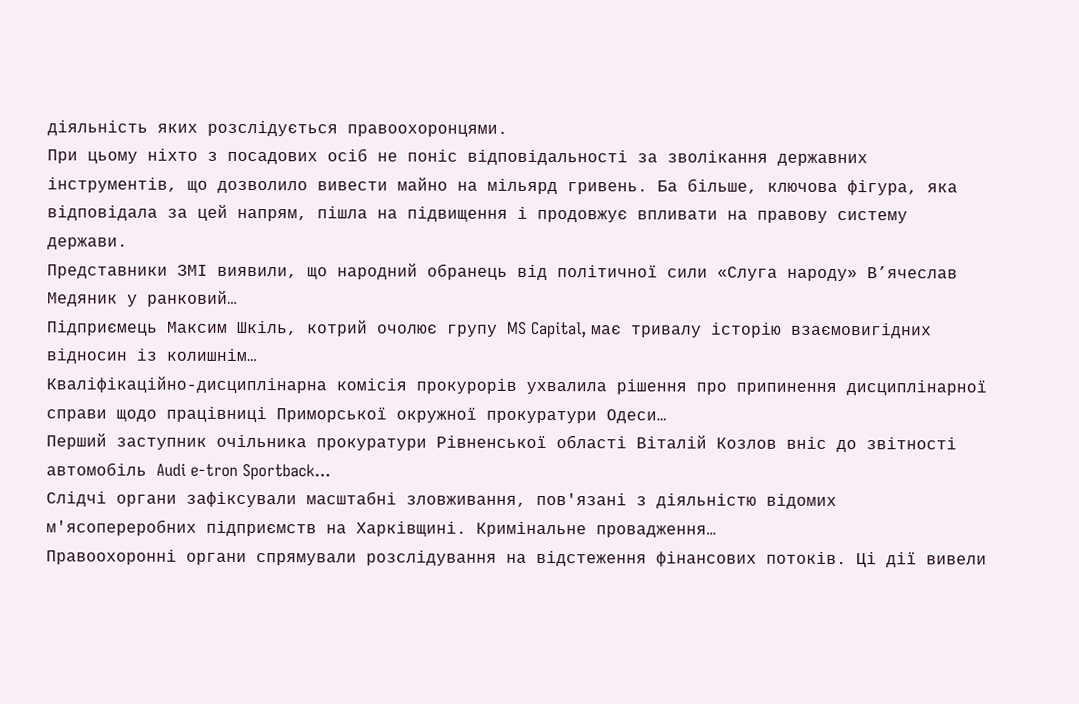діяльність яких розслідується правоохоронцями.
При цьому ніхто з посадових осіб не поніс відповідальності за зволікання державних інструментів, що дозволило вивести майно на мільярд гривень. Ба більше, ключова фігура, яка відповідала за цей напрям, пішла на підвищення і продовжує впливати на правову систему держави.
Представники ЗМІ виявили, що народний обранець від політичної сили «Слуга народу» В’ячеслав Медяник у ранковий…
Підприємець Максим Шкіль, котрий очолює групу MS Capital, має тривалу історію взаємовигідних відносин із колишнім…
Кваліфікаційно-дисциплінарна комісія прокурорів ухвалила рішення про припинення дисциплінарної справи щодо працівниці Приморської окружної прокуратури Одеси…
Перший заступник очільника прокуратури Рівненської області Віталій Козлов вніс до звітності автомобіль Audi e-tron Sportback…
Слідчі органи зафіксували масштабні зловживання, пов'язані з діяльністю відомих м'ясопереробних підприємств на Харківщині. Кримінальне провадження…
Правоохоронні органи спрямували розслідування на відстеження фінансових потоків. Ці дії вивели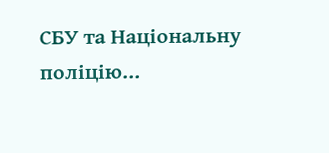СБУ та Національну поліцію…